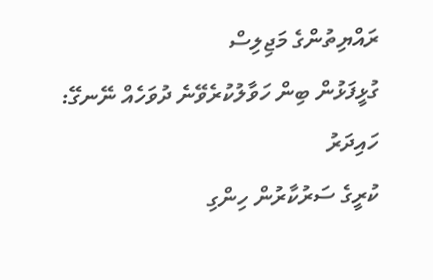ރައްޔިތުންގެ މަޖިލިސް
ގުޅީފަޅުން ބިން ހަވާލުކުރެވޭނެ ދުވަހެއް ނޭނގޭ: ހައިދަރު
ކުރީގެ ސަރުކާރުން ހިންގި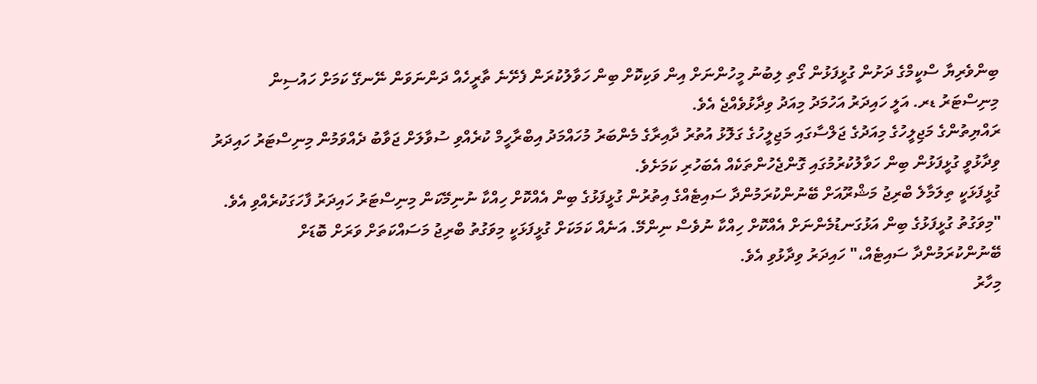ބިންވެރިޔާ ސްކީމްގެ ދަށުން ގުޅީފަޅުން ގޯތި ލިބުނު މީހުންނަށް އިން ވަކިކޮށް ބިން ހަވާލުކުރަން ފެށޭނެ ތާރީހެއް ދަންނަވަން ނޭނގޭ ކަމަށް ހައުސިން މިނިސްޓަރު ޑރ. އަލީ ހައިދަރު އަހުމަދު މިއަދު ވިދާޅުވެއްޖެ އެވެ.
ރައްޔިތުންގެ މަޖިލީހުގެ މިއަދުގެ ޖަލްސާގައި މަޖިލީހުގެ ގަލޮޅު އުތުރު ދާއިރާގެ މެންބަރު މުހައްމަދު އިބްރާހީމް ކުރެއްވި ސުވާލަށް ޖަވާބު ދެއްވަމުން މިނިސްޓަރު ހައިދަރު ވިދާޅުވީ ގުޅީފަޅުން ބިން ހަވާލުކުރުމުގައި ގޮންޖެހުންތަކެއް އެބަހުރި ކަމަށެވެ.
ގުޅީފަޅަކީ ތިލަމާލެ ބްރިޖު މަޝްރޫއަށް ބޭނުންކުރަމުންދާ ސައިޓެއްގެ އިތުރުން ގުޅީފަޅުގެ ބިން އެއްކޮށް ހިއްކާ ނުނިމޭކަން މިނިސްޓަރު ހައިދަރު ފާހަގަކުރެއްވި އެވެ.
"މިވަގުތު ގުޅީފަޅުގެ ބިން އަޅުގަނޑުމެންނަށް އެއްކޮށް ހިއްކާ ނުވެސް ނިންމޭ. އަނެއް ކަމަކަށް ގުޅީފަޅަކީ މިވަގުތު ބްރިޖު މަސައްކަތަށް ވަރަށް ބޮޑަށް ބޭނުންކުރަމުންދާ ސައިޓެއް،" ހައިދަރު ވިދާޅުވި އެވެ.
މިހާރު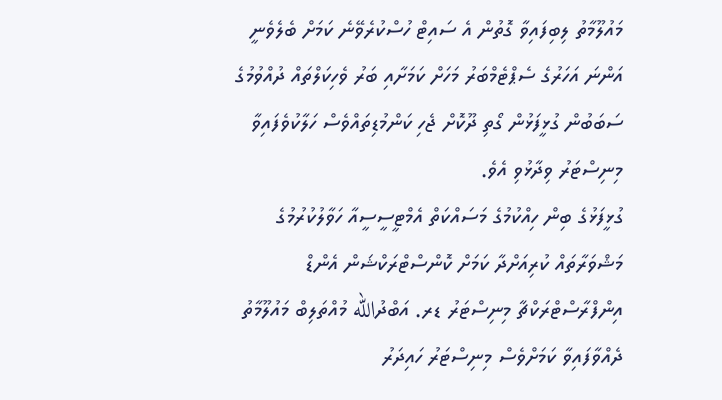މައުލޫމާތު ލިބިފައިވާ ގޮތުން އެ ސައިޓް ހުސްކުރެވޭނެ ކަމަށް ބެލެވެނީ އަންނަ އަހަރުގެ ސެޕްޓެމްބަރު މަހަށް ކަމަށާއި ބަރު ވެހިކަލްތައް ދުއްވުމުގެ ސަބަބުން ގުޅީފަޅުން ގޯތި ދޫކޮށް ޖެހި ކަންމުޑިތައްވެސް ހަލާކުވެފައިވާ މިނިސްޓަރު ވިދާޅުވި އެވެ.
ގުޅީފަޅުގެ ބިން ހިއްކުމުގެ މަސައްކަތް އެމްޓީސީސީއާ ހަވާލުކުރުމުގެ މަޝްވަރާތައް ކުރިއަށްދާ ކަމަށް ކޮންސްޓްރަކްޝަން އެންޑް އިންފްރާސްޓްރަކްޗާ މިނިސްޓަރު ޑރ. އަބްދުالله މުއްތަލިބް މައުލޫމާތު ދެއްވާފައިވާ ކަމަށްވެސް މިނިސްޓަރު ހައިދަރު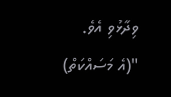ވިދާޅުވި އެވެ.
"(އެ މަސައްކަތް)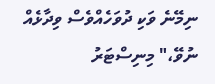ނިމޭނެ ވަކި ދުވަހެއްވެސް ވިދާޅެއް ނުވޭ،" މިނިސްޓަރު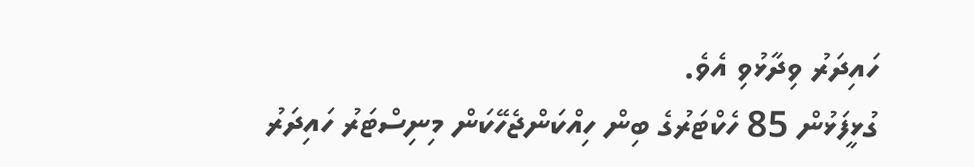ހައިދަރު ވިދާޅުވި އެވެ.
ގުޅީފަޅުން 85 ހެކްޓަރުގެ ބިން ހިއްކަންޖެހޭކަން މިނިސްޓަރު ހައިދަރު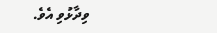ވިދާޅުވި އެވެ.